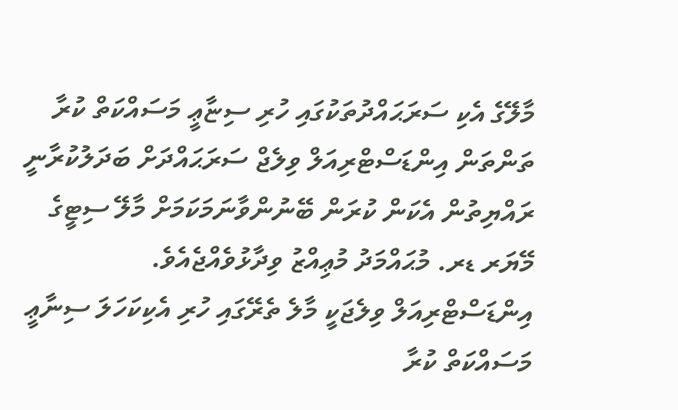މާލޭގެ އެކި ސަރަޙައްދުތަކުގައި ހުރި ސިޏާޢީ މަސައްކަތް ކުރާ ތަންތަން އިންޑަސްޓްރިއަލް ވިލެޖް ސަރަޙައްދަށް ބަދަލުކުރާނީ ރައްޔިތުން އެކަން ކުރަން ބޭނުންވާނަމަކަމަށް މާލޭ ސިޓީގެ މޭޔަރ ޑރ. މުޙައްމަދު މުޢިއްޒު ވިދާޅުވެއްޖެއެވެ.
އިންޑަސްޓްރިއަލް ވިލެޖަކީ މާލެ ތެރޭގައި ހުރި އެކިކަހަލަ ސިނާޢީ މަސައްކަތް ކުރާ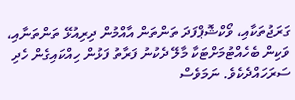ގަރަޖުތަކާއި، ވޯކްޝޮޕްފަދަ ތަންތަން އާއްމުން ދިރިއުޅޭ ތަންތަނާއި، ވަކިން ބެހެއްޓުމަށްޓަކާ މާލޭ ދެކުނު ފަރާތު ފަޅުން ހިއްކައިގެން ހެދި ސަރަހައްދެކެވެ. ނަމަވެސް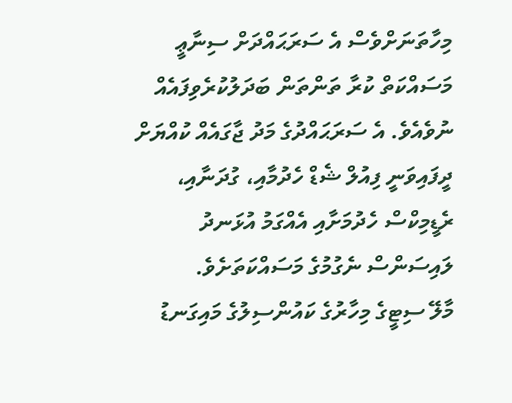މިހާތަނަށްވެސް އެ ސަރަޙައްދަށް ސިނާޢީ މަސައްކަތް ކުރާ ތަންތަން ބަދަލުކުރެވިފައެއް ނުވެއެވެ. އެ ސަރަޙައްދުގެ މަދު ޖާގައެއް ކުއްޔަށް ދީފައިވަނީ ފިއުލް ޝެޑް ހެދުމާއި، ގުދަނާއި، ރެޑީމިކްސް ހެދުމަށާއި އެއްގަމު އުޅަނދު ލައިސަންސް ނެގުމުގެ މަސައްކަތަށެވެ.
މާލޭ ސިޓީގެ މިހާރުގެ ކައުންސިލުގެ މައިގަނޑު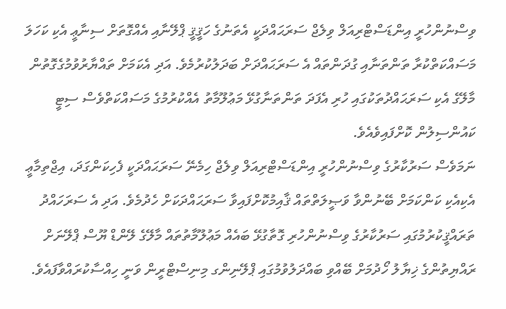ވިސްނުންހުރީ އިންޑަސްޓްރިއަލް ވިލެޖް ސަރަޙައްދަކީ އެތަނުގެ ހަޤީޤީ ޕްލޭނާއި އެއްގޮތަށް ސިނާޢީ އެކި ކަހަލަ މަސައްކަތްކުރާ ތަންތަނާއި ގުދަންތައް އެ ސަރަޙައްދަށް ބަދަލުކުރުމެވެ. އަދި އެކަމަށް ތައްޔާރުވުމުގެގޮތުން މާލޭގެ އެކި ސަރަޙައްދުތަކުގައި ހުރި އެފަދަ ތަންތަނާގުޅޭ މަޢުލޫމާތު އެއްކުރުމުގެ މަސައްކަތްވެސް ސިޓީ ކައުންސިލުން ކޮށްފައިވެއެވެ.
ނަމަވެސް ސަރުކާރުގެ ވިސްނުންހުރީ އިންޑަސްޓްރިއަލް ވިލެޖް ހިމެނޭ ސަރަޙައްދަކީ ފެހިކަންގަދަ، އިޖްތިމާޢީ އެކިއެކި ކަންކަމަށް ބޭނުންވާ ވަޞީލަތްތައް ޤާއިމުކޮށްފައިވާ ސަރަޙައްދަކަށް ހެދުމެވެ. އަދި އެ ސަރަހައްދު ތަރައްޤީކުރުމުގައި ސަރުކާރުގެ ވިސްނުންހުރި ގޮތާގުޅޭ ބައެއް މަޢުލޫމާތުތައް މާލޭގެ ލޭންޑް ޔޫސް ޕްލޭނަށް ރައްޔިތުންގެ ޚިޔާލު ހޯދުމަށް ބޭއްވި ބައްދަލުވުމުގައި ޕްލޭނިންގ މިނިސްޓްރީން ވަނީ ހިއްސާކުރައްވާފައެވެ.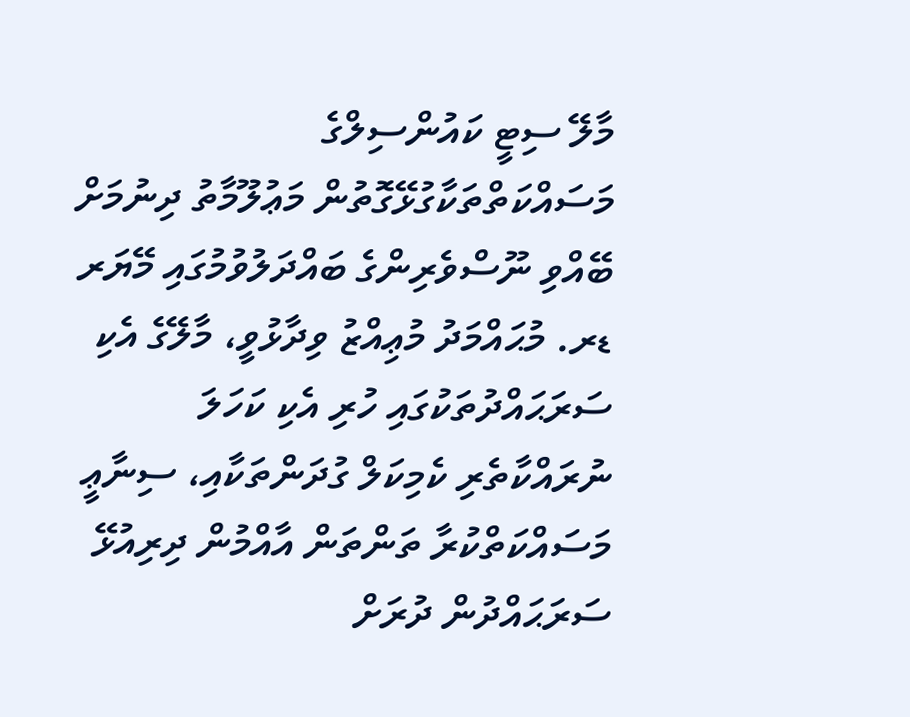މާލޭ ސިޓީ ކައުންސިލްގެ މަސައްކަތްތަކާގުޅޭގޮތުން މަޢުލޫމާތު ދިނުމަށް ބޭއްވި ނޫސްވެރިންގެ ބައްދަލުވުމުގައި މޭޔަރ ޑރ. މުޙައްމަދު މުޢިއްޒު ވިދާޅުވީ، މާލޭގެ އެކި ސަރަޙައްދުތަކުގައި ހުރި އެކި ކަހަލަ ނުރައްކާތެރި ކެމިކަލް ގުދަންތަކާއި، ސިނާޢީ މަސައްކަތްކުރާ ތަންތަން އާއްމުން ދިރިއުޅޭ ސަރަޙައްދުން ދުރަށް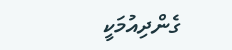ގެންދިއުމަކީ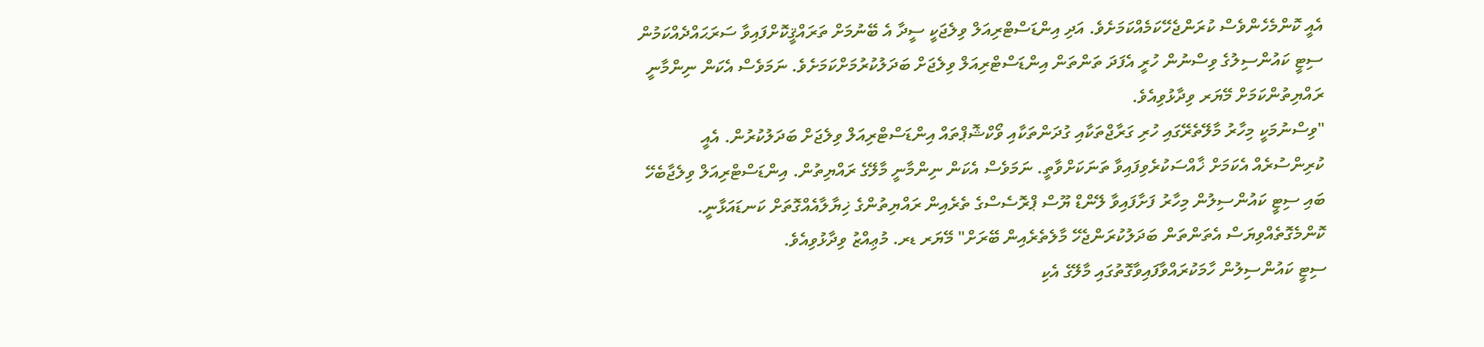އެއީ ކޮންމެހެންވެސް ކުރަންޖެހޭކަމެއްކަމަށެވެ. އަދި އިންޑަސްޓްރިއަލް ވިލެޖަކީ ސީދާ އެ ބޭނުމަށް ތަރައްޤީކޮށްފައިވާ ސަރަޙައްދެއްކަމުން ސިޓީ ކައުންސިލުގެ ވިސްނުން ހުރީ އެފަދަ ތަންތަން އިންޑަސްޓްރިއަލް ވިލެޖަށް ބަދަލުކުރުމަށްކަމަށެވެ. ނަމަވެސް އެކަން ނިންމާނީ ރައްޔިތުންކަމަށް މޭޔަރ ވިދާޅުވިއެވެ.
"ވިސްނުމަކީ މިހާރު މާލޭތެރޭގައި ހުރި ގަރާޖްތަކާއި ގުދަންތަކާއި ވޯކްޝޮޕްތައް އިންޑަސްޓްރިއަލް ވިލެޖަށް ބަދަލުކުރުން. އެއީ ކުރިންސުރެއް އެކަމަށް ޚާއްސަކުރެވިފައިވާ ތަނަކަށްވާތީ. ނަމަވެސް އެކަން ނިންމާނީ މާލޭގެ ރައްޔިތުން. އިންޑަސްޓްރިއަލް ވިލެޖާބެހޭ ބައި ސިޓީ ކައުންސިލުން މިހާރު ފަށާފައިވާ ލޭންޑް ޔޫސް ޕްރޮސެސްގެ ތެރެއިން ރައްޔިތުންގެ ޚިޔާލާއެއްގޮތަށް ކަނޑައަޅާނީ. ކޮންމެގޮތެއްވިޔަސް އެތަންތަން ބަދަލުކުރަންޖެހޭ މާލެތެރެއިން ބޭރަށް" މޭޔަރ ޑރ. މުޢިއްޒު ވިދާޅުވިއެވެ.
ސިޓީ ކައުންސިލުން ހާމަކުރައްވާފައިވާގޮތުގައި މާލޭގެ އެކި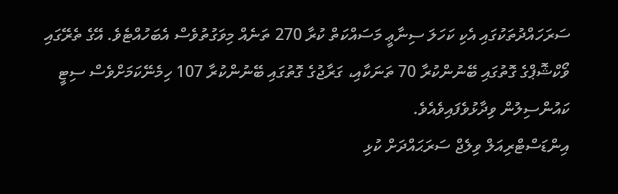ސަރަހައްދުތަކުގައި އެކި ކަހަލަ ސިނާޢީ މަސައްކަތް ކުރާ 270 ތަނެއް މިވަގުތުވެސް އެބަހުއްޓެވެ. އޭގެ ތެރޭގައި ވޯކްޝޮޕްގެ ގޮތުގައި ބޭނުންކުރާ 70 ތަނަކާއި، ގަރާޖުގެ ގޮތުގައި ބޭނުންކުރާ 107 ހިމެނޭކަމަށްވެސް ސިޓީ ކައުންސިލުން ވިދާޅުވެފައިވެއެވެ.
އިންޑަސްޓްރިއަލް ވިލެޖް ސަރަޙައްދަށް ކުޅި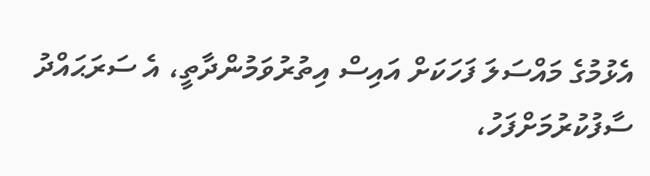އެޅުމުގެ މައްސަލަ ފަހަކަށް އައިސް އިތުރުވަމުންދާތީ، އެ ސަރަޙައްދު ސާފުކުރުމަށްފަހު،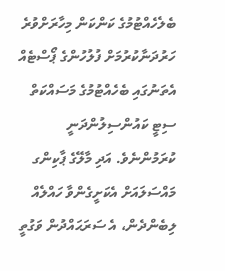ބެލެހެއްޓުމުގެ ކަންކަން މިހާރަށްވުރެ ހަރުދަނާކުރުމަށް ފުލުހުންގެ ޕޯސްޓެއް އެތަނުގައި ބެހެއްޓުމުގެ މަސައްކަތް ސިޓީ ކައުންސިލުންދަނީ ކުރަމުންނެވެ. އަދި މާލޭގެ ޕާކިންގ މައްސަލައަށް އެކަށީގެންވާ ހައްލެއް ލިބެންދެން، އެ ސަރަޙައްދުން ވަގުތީ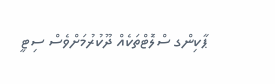ޕާކިންގ ސްލޮޓްތަކެއް ދޫކުރުމަށްވެސް ސިޓީ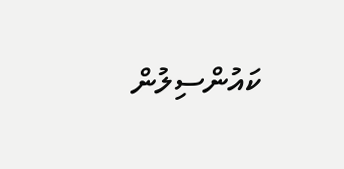ކައުންސިލުން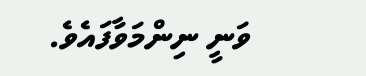ވަނީ ނިންމަވާފައެވެ.